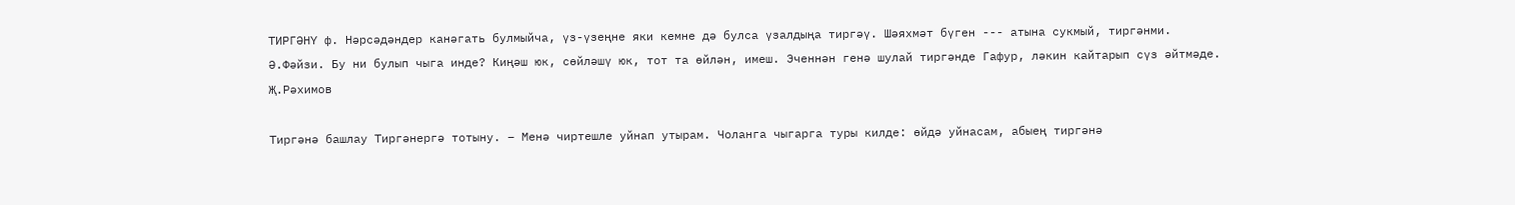ТИРГӘНҮ ф. Нәрсәдәндер канәгать булмыйча, үз-үзеңне яки кемне дә булса үзалдыңа тиргәү. Шәяхмәт бүген --- атына сукмый, тиргәнми. Ә.Фәйзи. Бу ни булып чыга инде? Киңәш юк, сөйләшү юк, тот та өйлән, имеш. Эченнән генә шулай тиргәнде Гафур, ләкин кайтарып сүз әйтмәде. Җ.Рәхимов

Тиргәнә башлау Тиргәнергә тотыну. – Менә чиртешле уйнап утырам. Чоланга чыгарга туры килде: өйдә уйнасам, абыең тиргәнә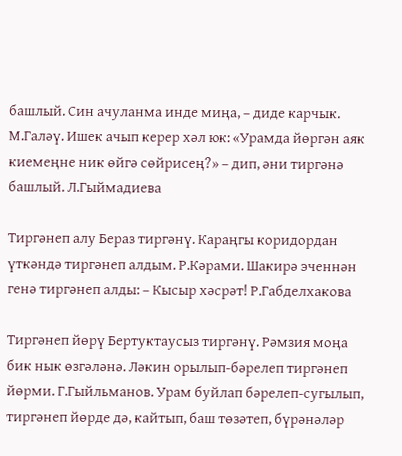башлый. Син ачуланма инде миңа, – диде карчык. М.Галәү. Ишек ачып керер хәл юк: «Урамда йөргән аяк киемеңне ник өйгә сөйрисең?» – дип, әни тиргәнә башлый. Л.Гыймадиева

Тиргәнеп алу Бераз тиргәнү. Караңгы коридордан үткәндә тиргәнеп алдым. Р.Кәрами. Шакирә эченнән генә тиргәнеп алды: – Кысыр хәсрәт! Р.Габделхакова

Тиргәнеп йөрү Бертуктаусыз тиргәнү. Рәмзия моңа бик нык өзгәләнә. Ләкин орылып-бәрелеп тиргәнеп йөрми. Г.Гыйльманов. Урам буйлап бәрелеп-сугылып, тиргәнеп йөрде дә, кайтып, баш төзәтеп, бүрәнәләр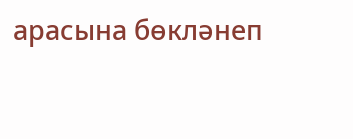арасына бөкләнеп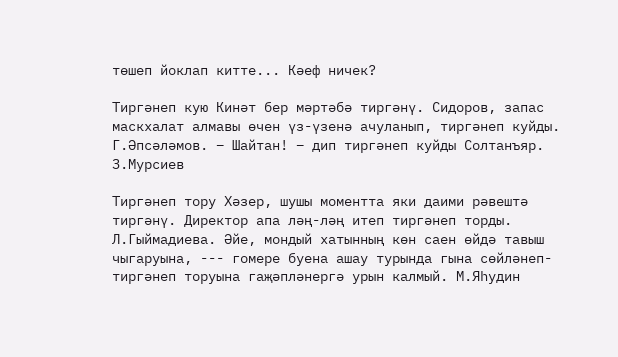төшеп йоклап китте... Кәеф ничек?

Тиргәнеп кую Кинәт бер мәртәбә тиргәнү. Сидоров, запас маскхалат алмавы өчен үз-үзенә ачуланып, тиргәнеп куйды. Г.Әпсәләмов. – Шайтан! – дип тиргәнеп куйды Солтанъяр. З.Мурсиев

Тиргәнеп тору Хәзер, шушы моментта яки даими рәвештә тиргәнү. Директор апа ләң-ләң итеп тиргәнеп торды. Л.Гыймадиева. Әйе, мондый хатынның көн саен өйдә тавыш чыгаруына, --- гомере буена ашау турында гына сөйләнеп-тиргәнеп торуына гаҗәпләнергә урын калмый. М.Яһудин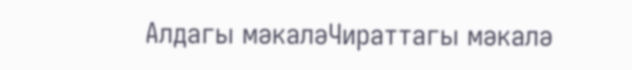Алдагы мәкаләЧираттагы мәкалә